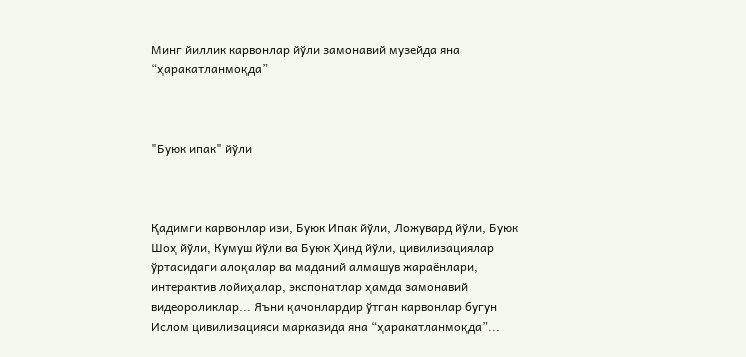Минг йиллик карвонлар йўли замонавий музейда яна “ҳаракатланмоқда”



"Буюк ипак" йўли



Қадимги карвонлар изи, Буюк Ипак йўли, Ложувард йўли, Буюк Шоҳ йўли, Кумуш йўли ва Буюк Ҳинд йўли, цивилизациялар ўртасидаги алоқалар ва маданий алмашув жараёнлари, интерактив лойиҳалар, экспонатлар ҳамда замонавий видеороликлар... Яъни қачонлардир ўтган карвонлар бугун Ислом цивилизацияси марказида яна “ҳаракатланмоқда”...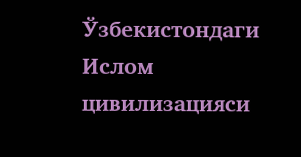Ўзбекистондаги Ислом цивилизацияси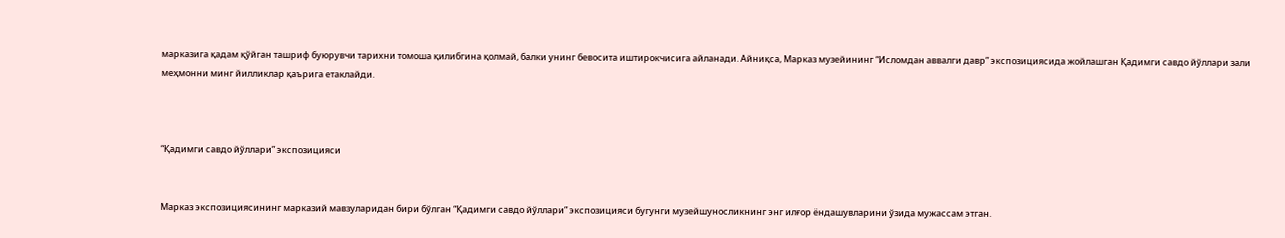марказига қадам қўйган ташриф буюрувчи тарихни томоша қилибгина қолмай, балки унинг бевосита иштирокчисига айланади. Айниқса, Марказ музейининг “Исломдан аввалги давр” экспозициясида жойлашган Қадимги савдо йўллари зали меҳмонни минг йилликлар қаърига етаклайди.



“Қадимги савдо йўллари” экспозицияси


Марказ экспозициясининг марказий мавзуларидан бири бўлган “Қадимги савдо йўллари” экспозицияси бугунги музейшуносликнинг энг илғор ёндашувларини ўзида мужассам этган.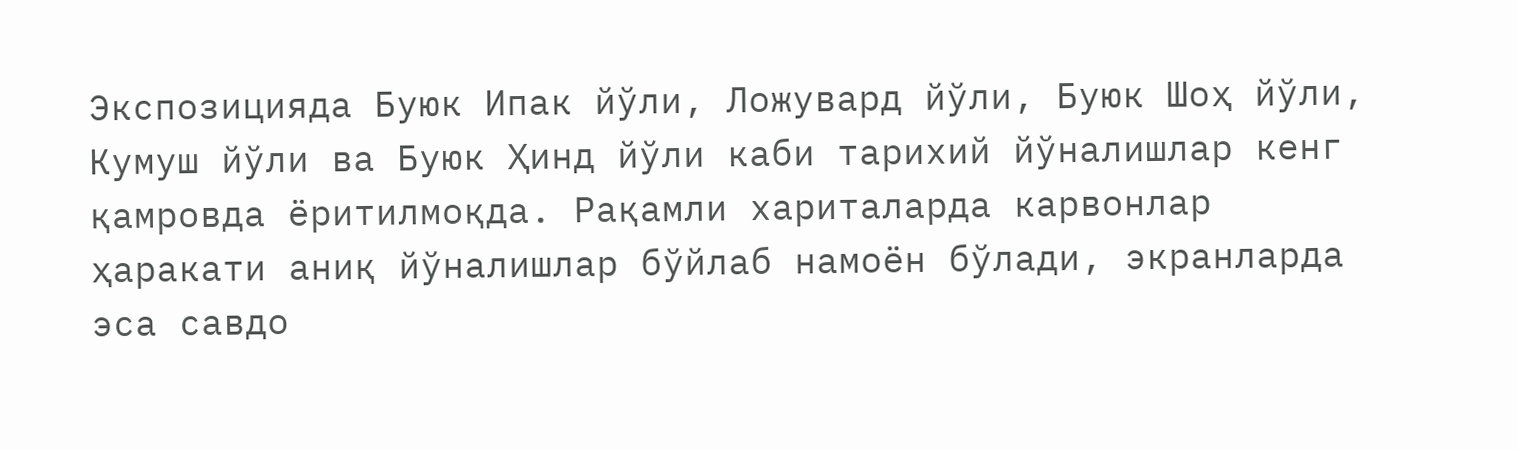Экспозицияда Буюк Ипак йўли, Ложувард йўли, Буюк Шоҳ йўли, Кумуш йўли ва Буюк Ҳинд йўли каби тарихий йўналишлар кенг қамровда ёритилмоқда. Рақамли хариталарда карвонлар ҳаракати аниқ йўналишлар бўйлаб намоён бўлади, экранларда эса савдо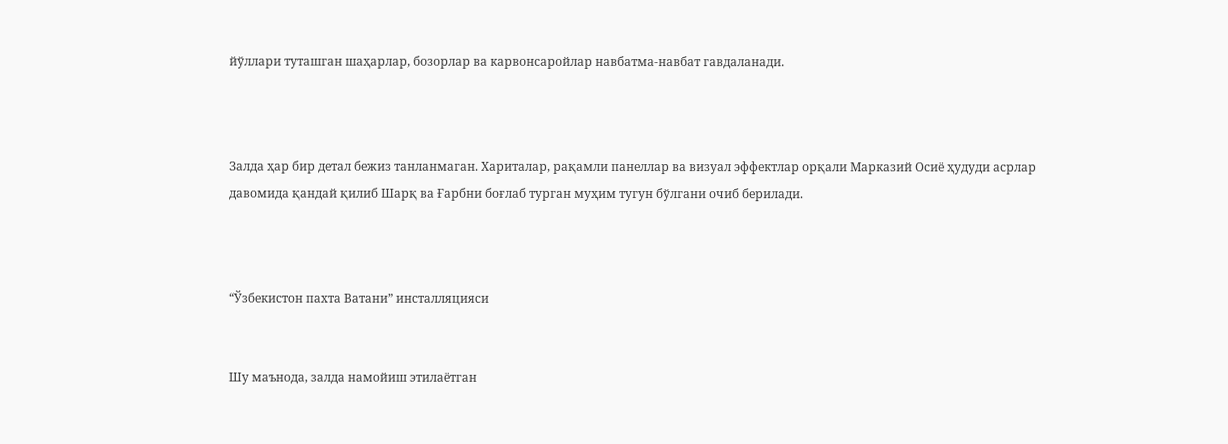йўллари туташган шаҳарлар, бозорлар ва карвонсаройлар навбатма-навбат гавдаланади.



Залда ҳар бир детал бежиз танланмаган. Хариталар, рақамли панеллар ва визуал эффектлар орқали Марказий Осиё ҳудуди асрлар давомида қандай қилиб Шарқ ва Ғарбни боғлаб турган муҳим тугун бўлгани очиб берилади.



“Ўзбекистон пахта Ватани” инсталляцияси


Шу маънода, залда намойиш этилаётган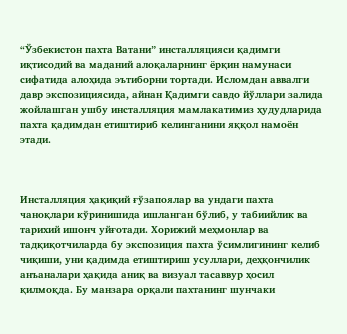“Ўзбекистон пахта Ватани” инсталляцияси қадимги иқтисодий ва маданий алоқаларнинг ёрқин намунаси сифатида алоҳида эътиборни тортади. Исломдан аввалги давр экспозициясида, айнан Қадимги савдо йўллари залида жойлашган ушбу инсталляция мамлакатимиз ҳудудларида пахта қадимдан етиштириб келинганини яққол намоён этади.



Инсталляция ҳақиқий ғўзапоялар ва ундаги пахта чаноқлари кўринишида ишланган бўлиб, у табиийлик ва тарихий ишонч уйғотади. Хорижий меҳмонлар ва тадқиқотчиларда бу экспозиция пахта ўсимлигининг келиб чиқиши, уни қадимда етиштириш усуллари, деҳқончилик анъаналари ҳақида аниқ ва визуал тасаввур ҳосил қилмоқда. Бу манзара орқали пахтанинг шунчаки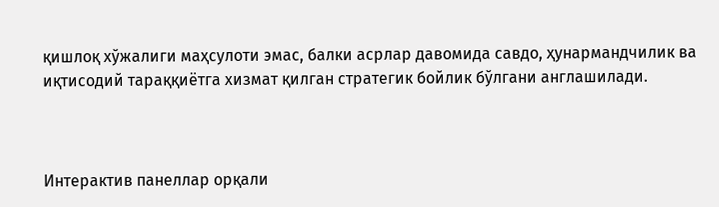қишлоқ хўжалиги маҳсулоти эмас, балки асрлар давомида савдо, ҳунармандчилик ва иқтисодий тараққиётга хизмат қилган стратегик бойлик бўлгани англашилади.



Интерактив панеллар орқали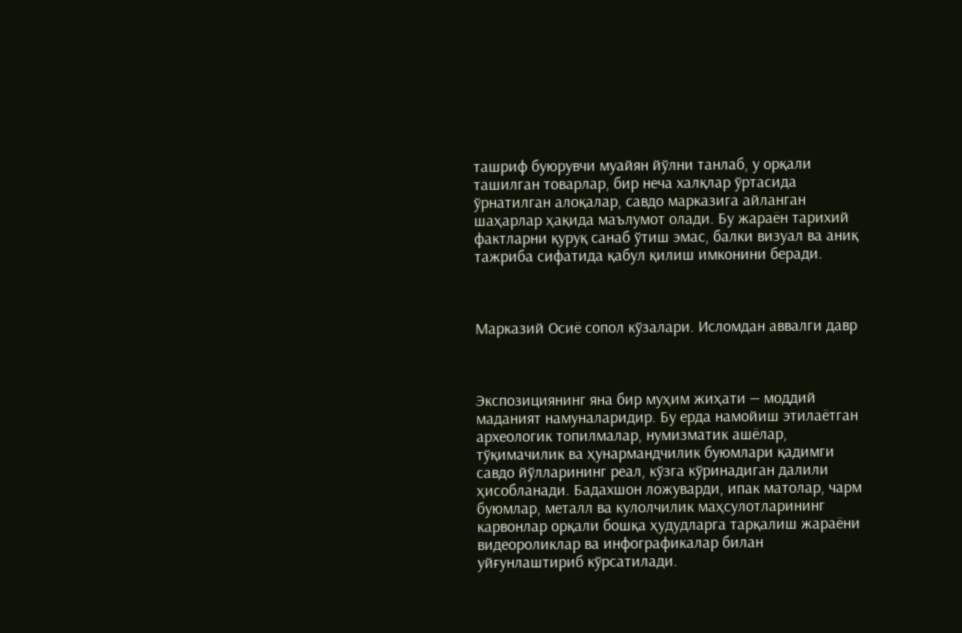ташриф буюрувчи муайян йўлни танлаб, у орқали ташилган товарлар, бир неча халқлар ўртасида ўрнатилган алоқалар, савдо марказига айланган шаҳарлар ҳақида маълумот олади. Бу жараён тарихий фактларни қуруқ санаб ўтиш эмас, балки визуал ва аниқ тажриба сифатида қабул қилиш имконини беради.



Марказий Осиё сопол кўзалари. Исломдан аввалги давр



Экспозициянинг яна бир муҳим жиҳати — моддий маданият намуналаридир. Бу ерда намойиш этилаётган археологик топилмалар, нумизматик ашёлар, тўқимачилик ва ҳунармандчилик буюмлари қадимги савдо йўлларининг реал, кўзга кўринадиган далили ҳисобланади. Бадахшон ложуварди, ипак матолар, чарм буюмлар, металл ва кулолчилик маҳсулотларининг карвонлар орқали бошқа ҳудудларга тарқалиш жараёни видеороликлар ва инфографикалар билан уйғунлаштириб кўрсатилади.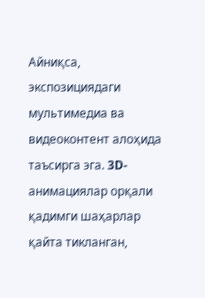Айниқса, экспозициядаги мультимедиа ва видеоконтент алоҳида таъсирга эга. 3D-анимациялар орқали қадимги шаҳарлар қайта тикланган,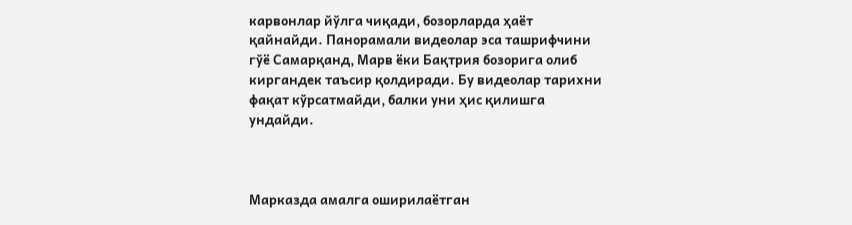карвонлар йўлга чиқади, бозорларда ҳаёт қайнайди. Панорамали видеолар эса ташрифчини гўё Самарқанд, Марв ёки Бақтрия бозорига олиб киргандек таъсир қолдиради. Бу видеолар тарихни фақат кўрсатмайди, балки уни ҳис қилишга ундайди.



Марказда амалга оширилаётган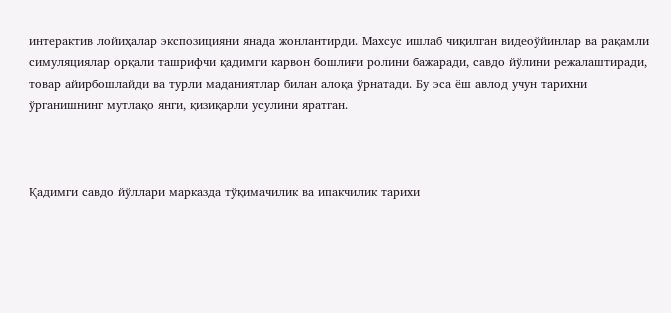интерактив лойиҳалар экспозицияни янада жонлантирди. Махсус ишлаб чиқилган видеоўйинлар ва рақамли симуляциялар орқали ташрифчи қадимги карвон бошлиғи ролини бажаради, савдо йўлини режалаштиради, товар айирбошлайди ва турли маданиятлар билан алоқа ўрнатади. Бу эса ёш авлод учун тарихни ўрганишнинг мутлақо янги, қизиқарли усулини яратган.



Қадимги савдо йўллари марказда тўқимачилик ва ипакчилик тарихи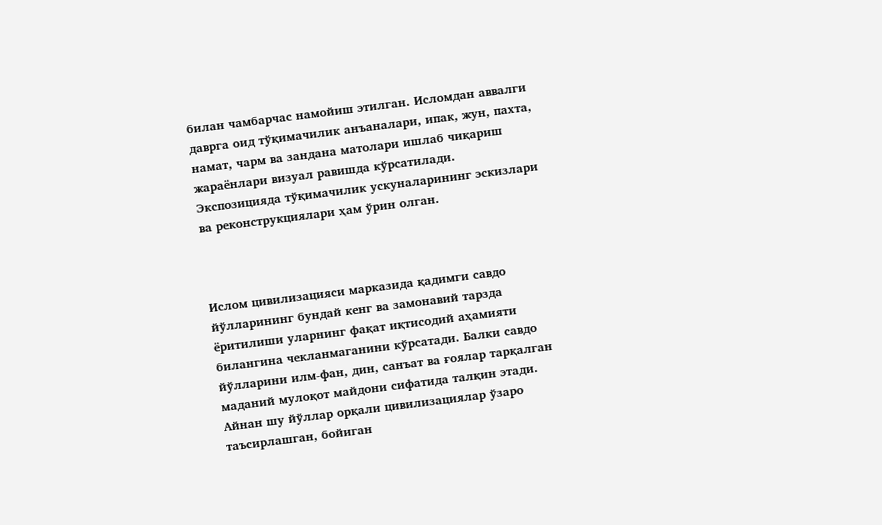билан чамбарчас намойиш этилган. Исломдан аввалги даврга оид тўқимачилик анъаналари, ипак, жун, пахта, намат, чарм ва зандана матолари ишлаб чиқариш жараёнлари визуал равишда кўрсатилади. Экспозицияда тўқимачилик ускуналарининг эскизлари ва реконструкциялари ҳам ўрин олган.



Ислом цивилизацияси марказида қадимги савдо йўлларининг бундай кенг ва замонавий тарзда ёритилиши уларнинг фақат иқтисодий аҳамияти билангина чекланмаганини кўрсатади. Балки савдо йўлларини илм-фан, дин, санъат ва ғоялар тарқалган маданий мулоқот майдони сифатида талқин этади. Айнан шу йўллар орқали цивилизациялар ўзаро таъсирлашган, бойиган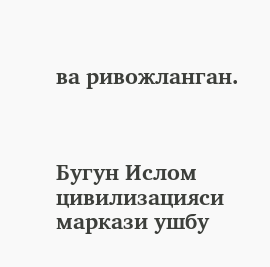ва ривожланган.



Бугун Ислом цивилизацияси маркази ушбу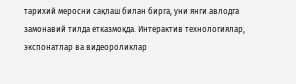тарихий меросни сақлаш билан бирга, уни янги авлодга замонавий тилда етказмоқда. Интерактив технологиялар, экспонатлар ва видеороликлар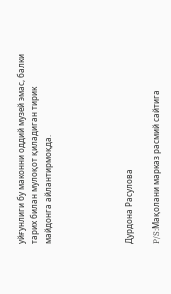уйғунлиги бу маконни оддий музей эмас, балки тарих билан мулоқот қиладиган тирик майдонга айлантирмоқда.





Дурдона Расулова

P/S:Мақолани марказ расмий сайтига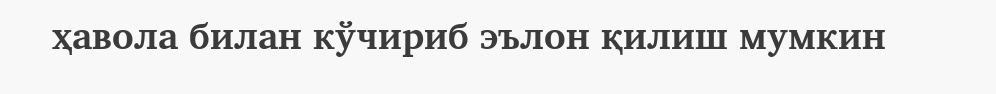ҳавола билан кўчириб эълон қилиш мумкин